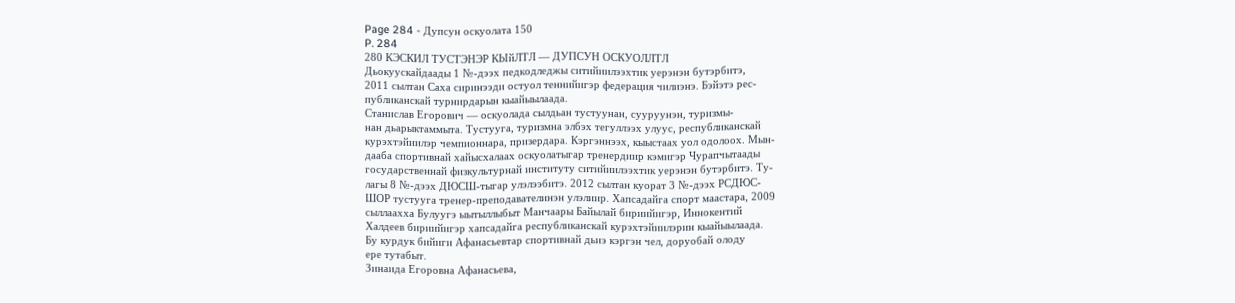Page 284 - Дупсун оскуолата 150
P. 284
280 КЭСКИЛ ТУСТЭНЭР КЫйЛТЛ — ДУПСУН ОСКУОЛЛТЛ
Дьокуускайдаады 1 №-дээх педкодледжы ситийиилээхтик уерэнэн бутэрбитэ,
2011 сылтан Саха сиринээди остуол теннийигэр федерация чилиэнэ. Бэйэтэ рес-
публиканскай турнирдарын кыайыылаада.
Станислав Егорович — оскуолада сылдьан тустуунан, сууруунэн, туризмы-
нан дьарыктаммыта. Тустууга, туризмна элбэх тегуллээх улуус, республиканскай
курэхтэйиилэр чемпионнара, призердара. Кэргэннээх, кыыстаах уол одолоох. Мын-
дааба спортивнай хайысхалаах оскуолатыгар тренердиир кэмигэр Чурапчытаады
государственнай физкультурнай институту ситийиилээхтик уерэнэн бутэрбитэ. Ту-
лагы 8 №-дээх ДЮСШ-тыгар улэлээбитэ. 2012 сылтан куорат 3 №-дээх РСДЮС-
ШОР тустууга тренер-преподавателинэн улэлиир. Хапсадайга спорт маастара, 2009
сыллаахха Булуугэ ыытыллыбыт Манчаары Байылай бириийигэр, Иннокентий
Халдеев бириийигэр хапсадайга республиканскай курэхтэйиилэрин кыайыылаада.
Бу курдук бийиги Афанасьевтар спортивнай дьиэ кэргэн чел, доруобай олоду
ере тутабыт.
Зинаида Егоровна Афанасьева,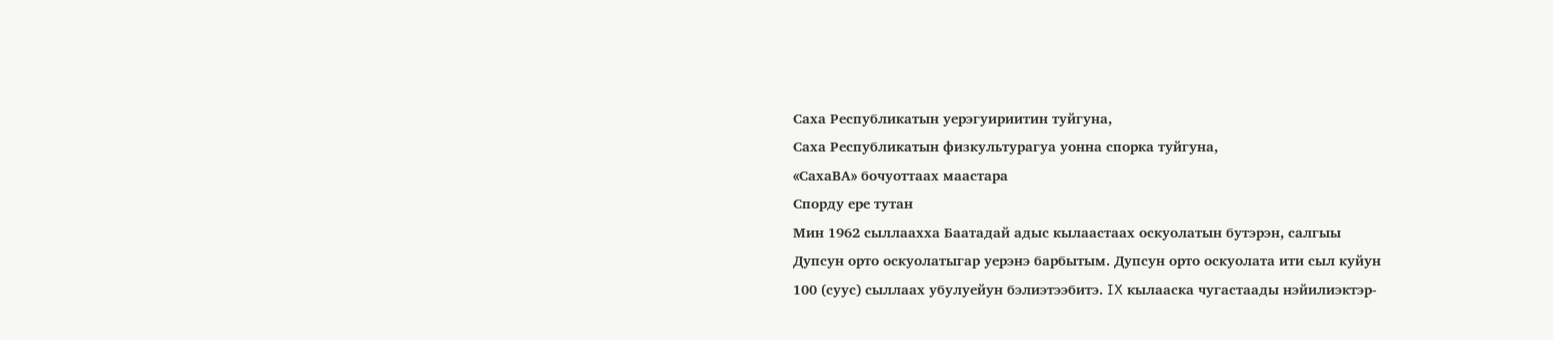Саха Республикатын уерэгуириитин туйгуна,
Саха Республикатын физкультурагуа уонна спорка туйгуна,
«СахаВА» бочуоттаах маастара
Спорду ере тутан
Мин 1962 сыллаахха Баатадай адыс кылаастаах оскуолатын бутэрэн, салгыы
Дупсун орто оскуолатыгар уерэнэ барбытым. Дупсун орто оскуолата ити сыл куйун
100 (суус) сыллаах убулуейун бэлиэтээбитэ. IX кылааска чугастаады нэйилиэктэр-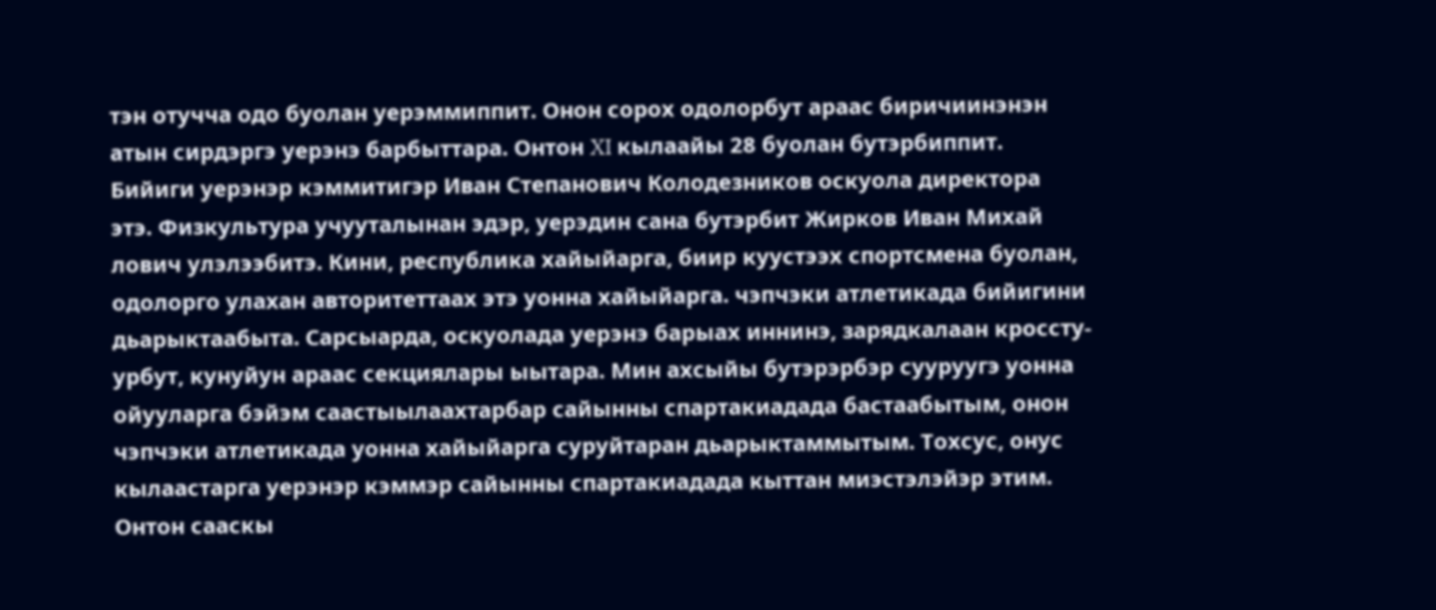тэн отучча одо буолан уерэммиппит. Онон сорох одолорбут араас биричиинэнэн
атын сирдэргэ уерэнэ барбыттара. Онтон XI кылаайы 28 буолан бутэрбиппит.
Бийиги уерэнэр кэммитигэр Иван Степанович Колодезников оскуола директора
этэ. Физкультура учууталынан эдэр, уерэдин сана бутэрбит Жирков Иван Михай
лович улэлээбитэ. Кини, республика хайыйарга, биир куустээх спортсмена буолан,
одолорго улахан авторитеттаах этэ уонна хайыйарга. чэпчэки атлетикада бийигини
дьарыктаабыта. Сарсыарда, оскуолада уерэнэ барыах иннинэ, зарядкалаан кроссту-
урбут, кунуйун араас секциялары ыытара. Мин ахсыйы бутэрэрбэр сууруугэ уонна
ойууларга бэйэм саастыылаахтарбар сайынны спартакиадада бастаабытым, онон
чэпчэки атлетикада уонна хайыйарга суруйтаран дьарыктаммытым. Тохсус, онус
кылаастарга уерэнэр кэммэр сайынны спартакиадада кыттан миэстэлэйэр этим.
Онтон сааскы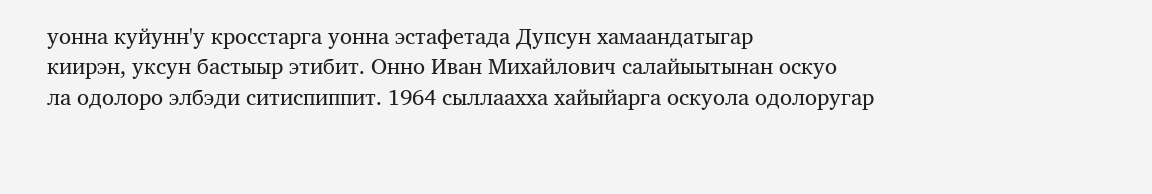уонна куйунн'у кросстарга уонна эстафетада Дупсун хамаандатыгар
киирэн, уксун бастыыр этибит. Онно Иван Михайлович салайыытынан оскуо
ла одолоро элбэди ситиспиппит. 1964 сыллаахха хайыйарга оскуола одолоругар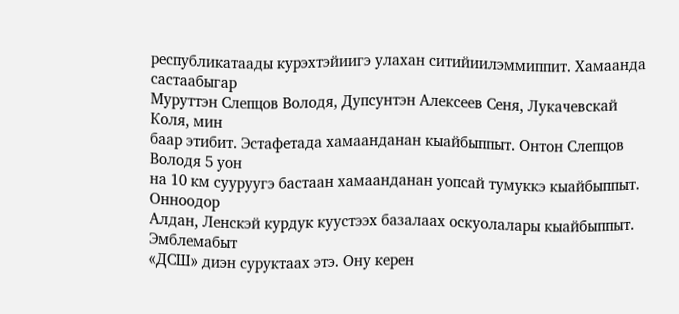республикатаады курэхтэйиигэ улахан ситийиилэммиппит. Хамаанда састаабыгар
Муруттэн Слепцов Володя, Дупсунтэн Алексеев Сеня, Лукачевскай Коля, мин
баар этибит. Эстафетада хамаанданан кыайбыппыт. Онтон Слепцов Володя 5 уон
на 10 км сууруугэ бастаан хамаанданан уопсай тумуккэ кыайбыппыт. Онноодор
Алдан, Ленскэй курдук куустээх базалаах оскуолалары кыайбыппыт. Эмблемабыт
«ДСШ» диэн суруктаах этэ. Ону керен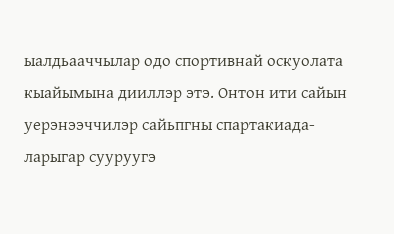ыалдьааччылар одо спортивнай оскуолата
кыайымына дииллэр этэ. Онтон ити сайын уерэнээччилэр сайьпгны спартакиада-
ларыгар сууруугэ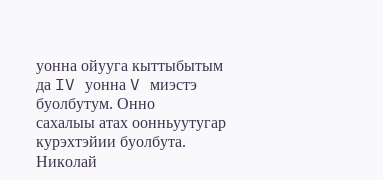уонна ойууга кыттыбытым да IV уонна V миэстэ буолбутум. Онно
сахалыы атах оонньуутугар курэхтэйии буолбута. Николай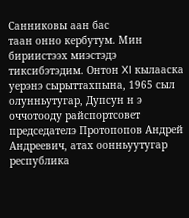Санниковы аан бас
таан онно кербутум. Мин бириистээх миэстэдэ тиксибэтэдим. Онтон XI кылааска
уерэнэ сырыттахпына, 1965 сыл олунньутугар, Дупсун н э оччотооду райспортсовет
председателэ Протопопов Андрей Андреевич, атах оонньуутугар республика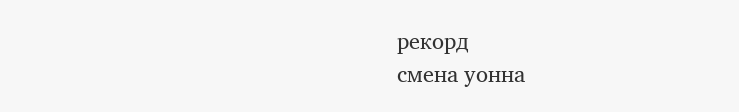рекорд
смена уонна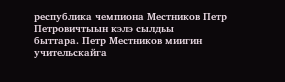республика чемпиона Местников Петр Петровичтыын кэлэ сылдьы
быттара. Петр Местников миигин учительскайга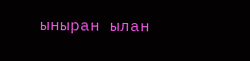ыныран ылан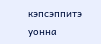кэпсэппитэ уонна